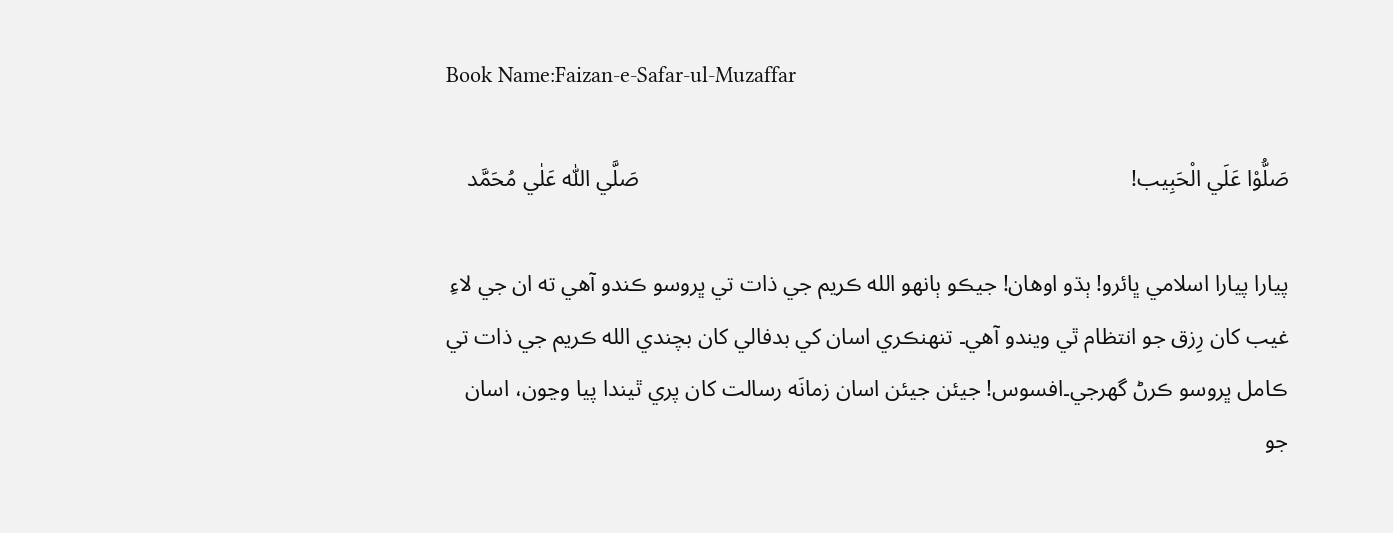Book Name:Faizan-e-Safar-ul-Muzaffar

صَلُّوْا عَلَي الْحَبِيب!                                                                                      صَلَّي اللّٰه عَلٰي مُحَمَّد

پيارا پيارا اسلامي ڀائرو! ٻڌو اوهان! جيڪو ٻانهو الله ڪريم جي ذات تي ڀروسو ڪندو آهي ته ان جي لاءِ غيب کان رِزق جو انتظام ٿي ويندو آهي۔ تنهنڪري اسان کي بدفالي کان بچندي الله ڪريم جي ذات تي ڪامل ڀروسو ڪرڻ گھرجي۔افسوس! جيئن جيئن اسان زمانَه رسالت کان پري ٿيندا پيا وڃون، اسان جو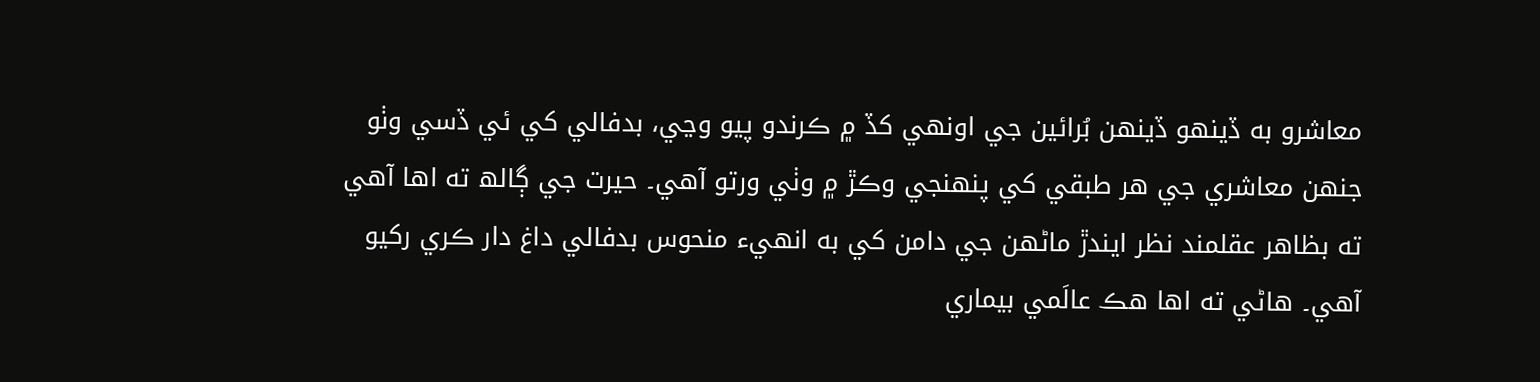معاشرو به ڏينهو ڏينهن بُرائين جي اونهي کڏ ۾ ڪرندو پيو وڃي، بدفالي کي ئي ڏسي وٺو جنهن معاشري جي هر طبقي کي پنهنجي وڪڙ ۾ وٺي ورتو آهي۔ حيرت جي ڳالھ ته اها آهي ته بظاهر عقلمند نظر ايندڙ ماڻهن جي دامن کي به انهيء منحوس بدفالي داغ دار ڪري رکيو آهي۔ هاڻي ته اها هڪ عالَمي بيماري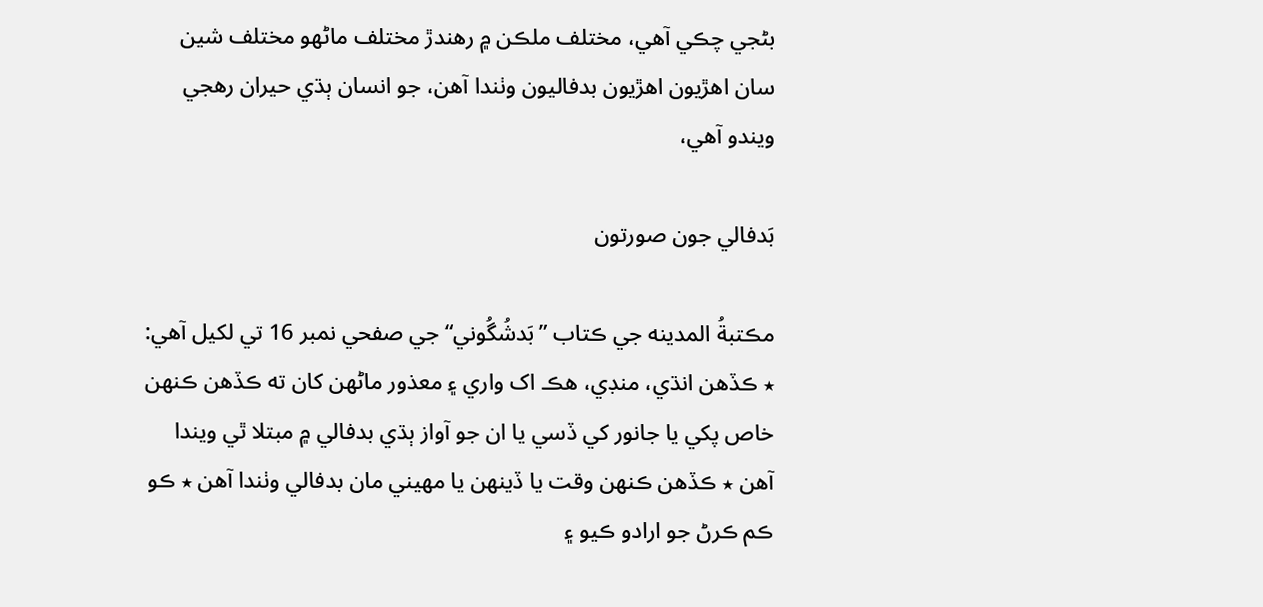بڻجي چڪي آهي، مختلف ملڪن ۾ رهندڙ مختلف ماڻهو مختلف شين سان اهڙيون اهڙيون بدفاليون وٺندا آهن، جو انسان ٻڌي حيران رهجي ويندو آهي،

بَدفالي جون صورتون

مڪتبةُ المدينه جي ڪتاب ”بَدشُگُوني“ جي صفحي نمبر 16 تي لکيل آهي: ٭ ڪڏهن انڌي، منڊي، هڪ اک واري ۽ معذور ماڻهن کان ته ڪڏهن ڪنهن خاص پکي يا جانور کي ڏسي يا ان جو آواز ٻڌي بدفالي ۾ مبتلا ٿي ويندا آهن ٭ ڪڏهن ڪنهن وقت يا ڏينهن يا مهيني مان بدفالي وٺندا آهن ٭ ڪو ڪم ڪرڻ جو ارادو ڪيو ۽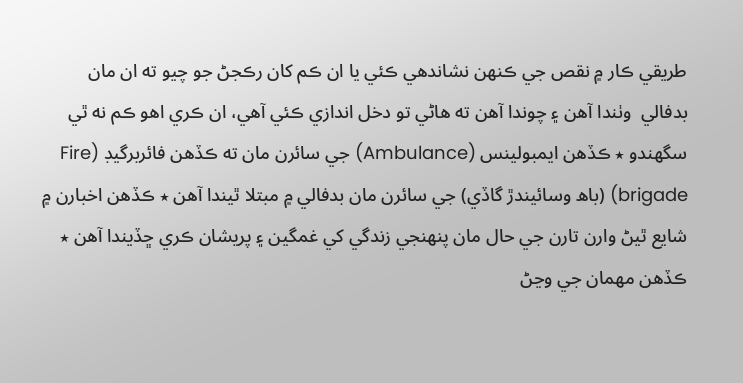طريقي ڪار ۾ نقص جي ڪنهن نشاندهي ڪئي يا ان ڪم کان رڪجڻ جو چيو ته ان مان بدفالي  وٺندا آهن ۽ چوندا آهن ته هاڻي تو دخل اندازي ڪئي آهي، ان ڪري اهو ڪم نه ٿي سگهندو ٭ ڪڏهن ايمبولينس (Ambulance) جي سائرن مان ته ڪڏهن فائربرگيڊ (Fire brigade) (باھ وسائيندڙ گاڏي) جي سائرن مان بدفالي ۾ مبتلا ٿيندا آهن ٭ ڪڏهن اخبارن ۾ شايع ٿيڻ وارن تارن جي حال مان پنهنجي زندگي کي غمگين ۽ پريشان ڪري ڇڏيندا آهن ٭ ڪڏهن مهمان جي وڃڻ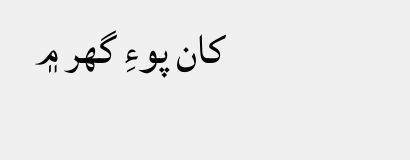کان پوءِ گھر ۾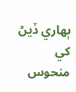ٻهاري ڏيڻ کي منحوس